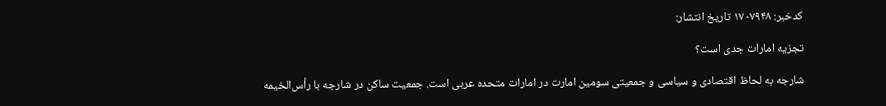کدخبر: ۱۷۰۷۹۴۸ تاریخ انتشار:

تجزیه امارات جدی است؟

شارجه به لحاظ اقتصادی و سیاسی و جمعیتی سومین امارت در امارات متحده عربی است. جمعیت ساکن در شارجه با رأس‌الخیمه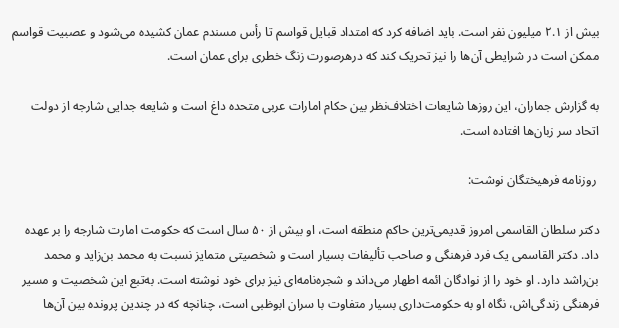بیش از ۲.۱ میلیون نفر است. باید اضافه کرد که امتداد قبایل قواسم تا رأس مسندم عمان کشیده می‌شود و عصبیت قواسم ممکن است در شرایطی آن‌ها را نیز تحریک کند که درهرصورت زنگ خطری برای عمان است.

به گزارش جماران، این روزها شایعات اختلاف‌نظر بین حکام امارات عربی متحده داغ است و شایعه جدایی شارجه از دولت اتحاد سر زبان‌ها افتاده است.

 روزنامه فرهیختگان نوشت:

دکتر سلطان القاسمی امروز قدیمی‌ترین حاکم منطقه است، او بیش از ۵۰ سال است که حکومت امارت شارجه را بر عهده داد. دکتر القاسمی یک فرد فرهنگی و صاحب تألیفات بسیار است و شخصیتی متمایز نسبت به محمد بن‌زاید و محمد بن‌راشد دارد. او خود را از نوادگان ائمه اطهار می‌داند و شجره‌نامه‌ای نیز برای خود نوشته است. به‌تبع این شخصیت و مسیر فرهنگی زندگی‌اش، نگاه او به حکومت‌داری بسیار متفاوت با سران ابوظبی است، چنانچه که در چندین پرونده بین آن‌ها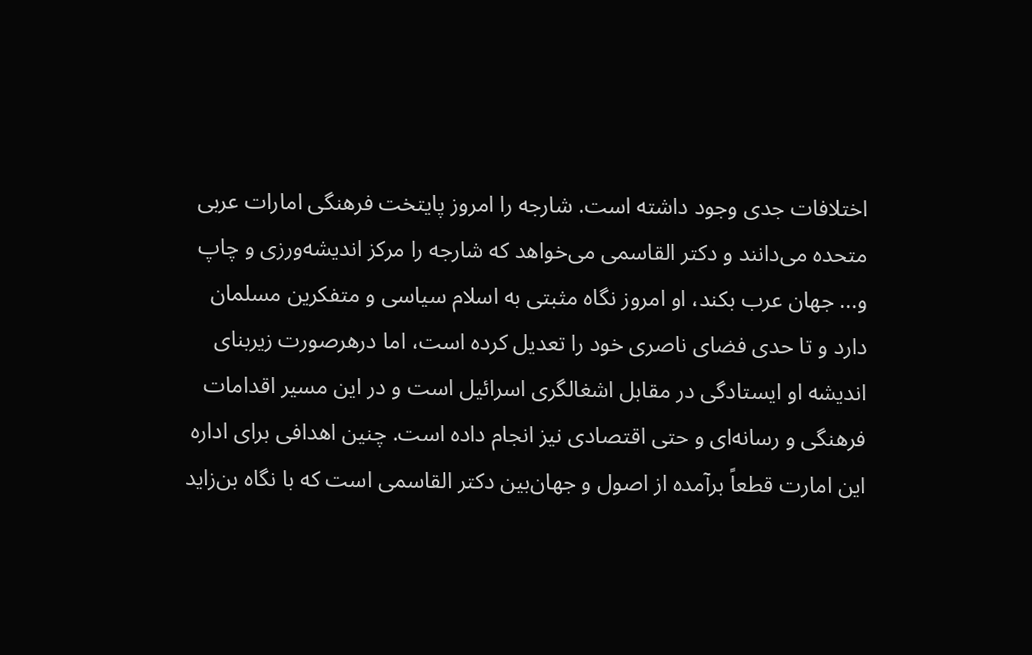اختلافات جدی وجود داشته است. شارجه را امروز پایتخت فرهنگی امارات عربی متحده می‌دانند و دکتر القاسمی می‌خواهد که شارجه را مرکز اندیشه‌ورزی و چاپ و... جهان عرب بکند، او امروز نگاه مثبتی به اسلام سیاسی و متفکرین مسلمان دارد و تا حدی فضای ناصری خود را تعدیل کرده است، اما درهرصورت زیربنای اندیشه او ایستادگی در مقابل اشغالگری اسرائیل است و در این مسیر اقدامات فرهنگی و رسانه‌ای و حتی اقتصادی نیز انجام داده است. چنین اهدافی برای اداره این امارت قطعاً برآمده از اصول و جهان‌بین دکتر القاسمی است که با نگاه بن‌زاید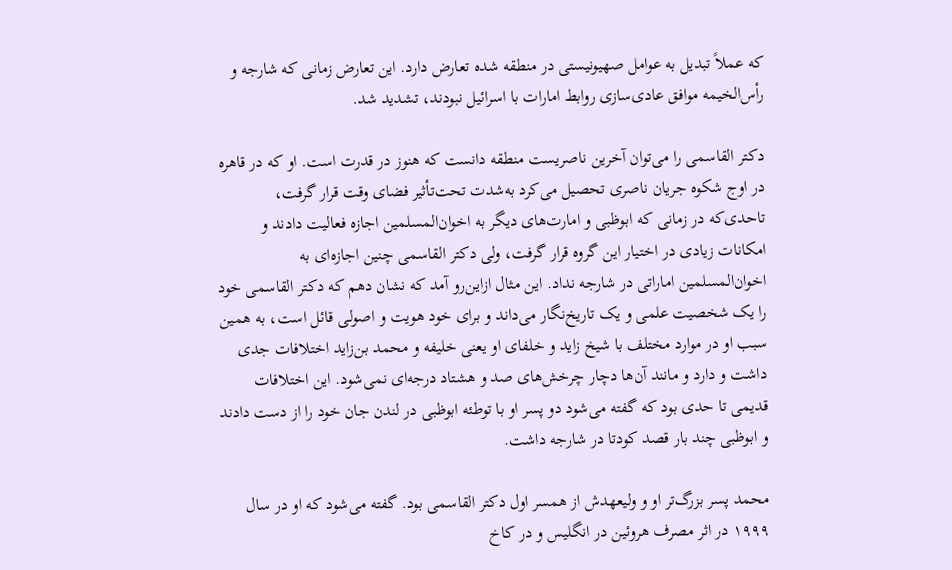که عملاً تبدیل به عوامل صهیونیستی در منطقه شده تعارض دارد. این تعارض زمانی که شارجه و رأس‌الخیمه موافق عادی‌سازی روابط امارات با اسرائیل نبودند، تشدید شد.

دکتر القاسمی را می‌توان آخرین ناصریست منطقه دانست که هنوز در قدرت است. او که در قاهره در اوج شکوه جریان ناصری تحصیل می‌کرد به‌شدت تحت‌تأثیر فضای وقت قرار گرفت، تاحدی‌که در زمانی که ابوظبی و امارت‌های دیگر به اخوان‌المسلمین اجازه فعالیت دادند و امکانات زیادی در اختیار این گروه قرار گرفت، ولی دکتر القاسمی چنین اجازه‌ای به اخوان‌المسلمین اماراتی در شارجه نداد. این مثال ازاین‌رو آمد که نشان دهم که دکتر القاسمی خود را یک شخصیت علمی و یک تاریخ‌نگار می‌داند و برای خود هویت و اصولی قائل است، به همین سبب او در موارد مختلف با شیخ زاید و خلفای او یعنی خلیفه و محمد بن‌زاید اختلافات جدی داشت و دارد و مانند آن‌ها دچار چرخش‌های صد و هشتاد درجه‌ای نمی‌شود. این اختلافات قدیمی تا حدی بود که گفته می‌شود دو پسر او با توطئه ابوظبی در لندن جان خود را از دست دادند و ابوظبی چند بار قصد کودتا در شارجه داشت.

محمد پسر بزرگ‌تر او و ولیعهدش از همسر اول دکتر القاسمی بود. گفته می‌شود که او در سال ۱۹۹۹ در اثر مصرف هروئین در انگلیس و در کاخ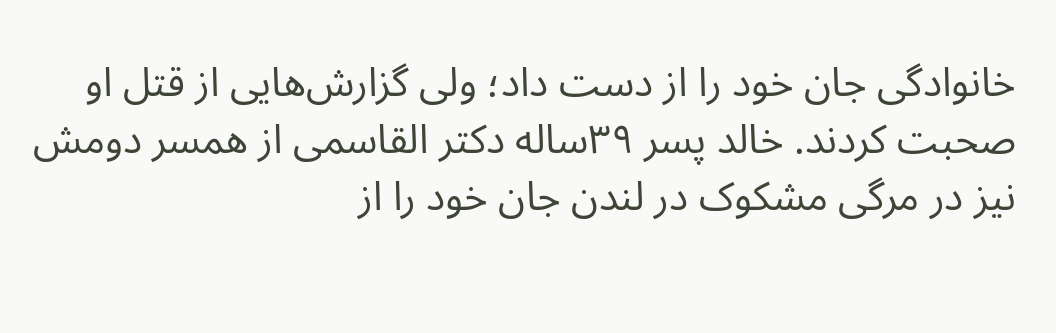خانوادگی جان خود را از دست داد؛ ولی گزارش‌هایی از قتل او صحبت کردند. خالد پسر ۳۹ساله دکتر القاسمی از همسر دومش نیز در مرگی مشکوک در لندن جان خود را از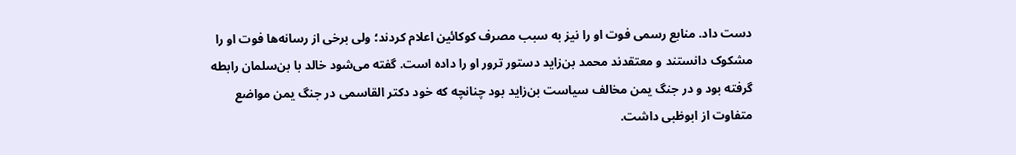دست داد. منابع رسمی فوت او را نیز به سبب مصرف کوکائین اعلام کردند؛ ولی برخی از رسانه‌ها فوت او را مشکوک دانستند و معتقدند محمد بن‌زاید دستور ترور او را داده است. گفته می‌شود خالد با بن‌سلمان رابطه گرفته بود و در جنگ یمن مخالف سیاست بن‌زاید بود چنانچه که خود دکتر القاسمی در جنگ یمن مواضع متفاوت از ابوظبی داشت.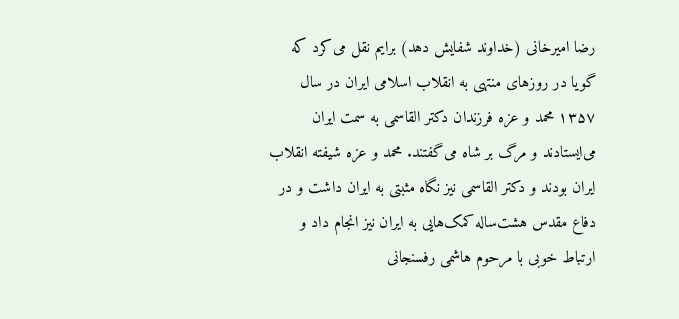رضا امیرخانی (خداوند شفایش دهد) برایم نقل می‌کرد که گویا در روزهای منتهی به انقلاب اسلامی ایران در سال ۱۳۵۷ محمد و عزه فرزندان دکتر القاسمی به سمت ایران می‌ایستادند و مرگ بر شاه می‌گفتند. محمد و عزه شیفته انقلاب ایران بودند و دکتر القاسمی نیز نگاه مثبتی به ایران داشت و در دفاع مقدس هشت‌ساله کمک‌هایی به ایران نیز انجام داد و ارتباط خوبی با مرحوم هاشمی رفسنجانی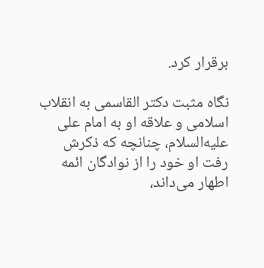برقرار کرد.

نگاه مثبت دکتر القاسمی به انقلاب اسلامی و علاقه او به امام علی علیه‌السلام، چنانچه که ذکرش رفت او خود را از نوادگان ائمه اطهار می‌داند،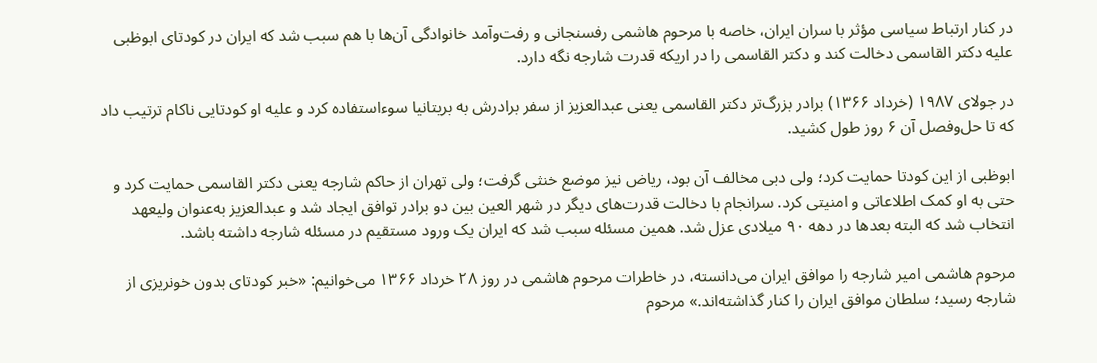در کنار ارتباط سیاسی مؤثر با سران ایران، خاصه با مرحوم هاشمی رفسنجانی و رفت‌وآمد خانوادگی آن‌ها با هم سبب شد که ایران در کودتای ابوظبی علیه دکتر القاسمی دخالت کند و دکتر القاسمی را در اریکه قدرت شارجه نگه دارد.

در جولای ۱۹۸۷ (خرداد ۱۳۶۶) برادر بزرگ‌تر دکتر القاسمی یعنی عبدالعزیز از سفر برادرش به بریتانیا سوءاستفاده کرد و علیه او کودتایی ناکام ترتیب داد که تا حل‌وفصل آن ۶ روز طول کشید.

ابوظبی از این کودتا حمایت کرد؛ ولی دبی مخالف آن بود، ریاض نیز موضع خنثی گرفت؛ ولی تهران از حاکم شارجه یعنی دکتر القاسمی حمایت کرد و حتی به او کمک اطلاعاتی و امنیتی کرد. سرانجام با دخالت قدرت‌های دیگر در شهر العین بین دو برادر توافق ایجاد شد و عبدالعزیز به‌عنوان ولیعهد انتخاب شد که البته بعدها در دهه ۹۰ میلادی عزل شد. همین مسئله سبب شد که ایران یک ورود مستقیم در مسئله شارجه داشته باشد.

مرحوم هاشمی امیر شارجه را موافق ایران می‌دانسته، در خاطرات مرحوم هاشمی در روز ۲۸ خرداد ۱۳۶۶ می‌خوانیم: «خبر کودتای بدون خونریزی از شارجه رسید؛ سلطان موافق ایران را کنار گذاشته‌اند.» مرحوم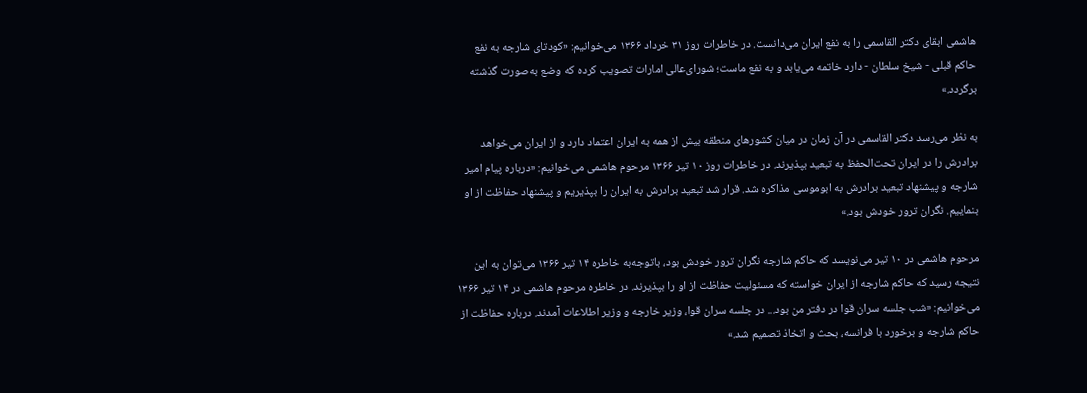هاشمی ابقای دکتر القاسمی را به نفع ایران می‌دانست. در خاطرات روز ۳۱ خرداد ۱۳۶۶ می‌خوانیم: «کودتای شارجه به نفع حاکم قبلی - شیخ سلطان - دارد خاتمه می‌یابد و به نفع ماست؛ شورای‌عالی امارات تصویب کرده که وضع به‌صورت گذشته برگردد.»

به نظر می‌رسد دکتر القاسمی در آن زمان در میان کشورهای منطقه بیش از همه به ایران اعتماد دارد و از ایران می‌خواهد برادرش را در ایران تحت‌الحفظ به تبعید بپذیرند. در خاطرات روز ۱۰ تیر ۱۳۶۶ مرحوم هاشمی می‌خوانیم: «درباره پیام امیر شارجه و پیشنهاد تبعید برادرش به ابوموسی مذاکره شد. قرار شد تبعید برادرش به ایران را بپذیریم و پیشنهاد حفاظت از او بنماییم. نگران ترور خودش بود.»

مرحوم هاشمی در ۱۰ تیر می‌نویسد که حاکم شارجه نگران ترور خودش بود، باتوجه‌به خاطره ۱۴ تیر ۱۳۶۶ می‌توان به این نتیجه رسید که حاکم شارجه از ایران خواسته که مسئولیت حفاظت از او را بپذیرند. در خاطره مرحوم هاشمی در ۱۴ تیر ۱۳۶۶ می‌خوانیم: «شب جلسه سران قوا در دفتر من بود... در جلسه سران قوا، وزیر خارجه و وزیر اطلاعات آمدند. درباره حفاظت از حاکم شارجه و برخورد با فرانسه، بحث و اتخاذ تصمیم شد.»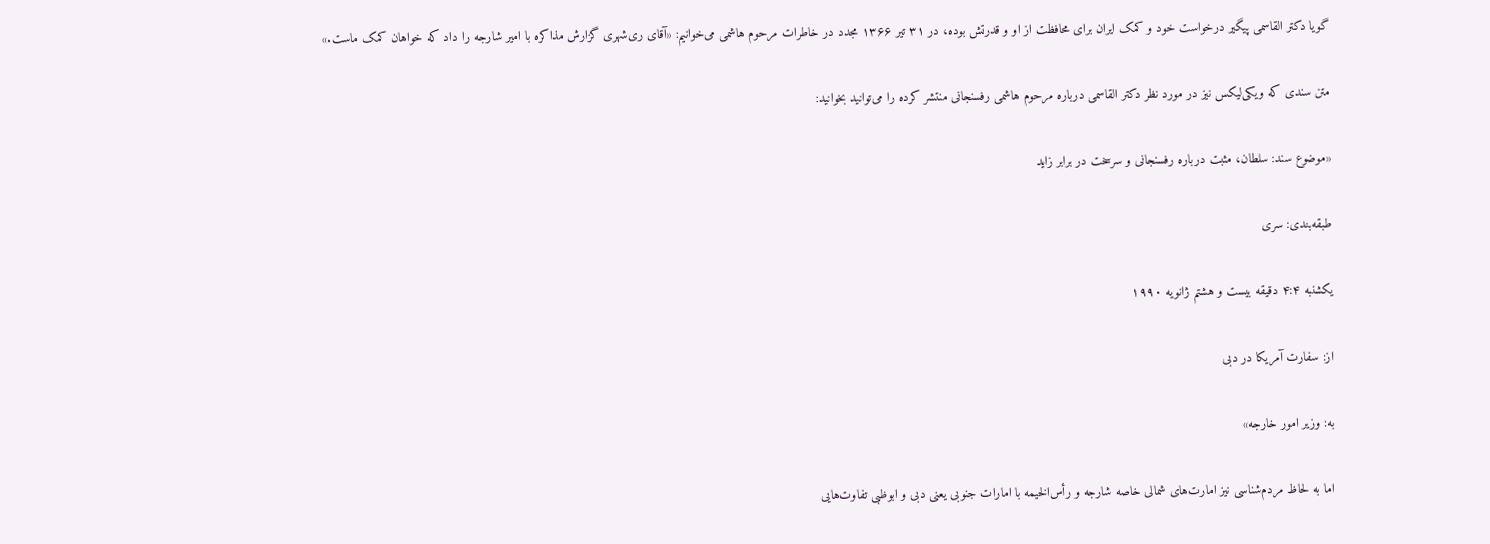گویا دکتر القاسمی پیگیر درخواست خود و کمک ایران برای محافظت از او و قدرتش بوده، در ۳۱ تیر ۱۳۶۶ مجدد در خاطرات مرحوم هاشمی می‌خوانیم: «آقای ری‌شهری گزارش مذاکره با امیر شارجه را داد که خواهان کمک ماست.»

متن سندی که ویکی‌لیکس نیز در مورد نظر دکتر القاسمی درباره مرحوم هاشمی رفسنجانی منتشر کرده را می‌توانید بخوانید:

«موضوع سند: سلطان، مثبت درباره رفسنجانی و سرسخت در برابر زاید

طبقه‌بندی: سری

یکشنبه ۴:۴ دقیقه بیست و هشتم ژانویه ۱۹۹۰

از: سفارت آمریکا در دبی

به: وزیر امور خارجه»

اما به لحاظ مردم‌شناسی نیز امارت‌های شمالی خاصه شارجه و رأس‌الخیمه با امارات جنوبی یعنی دبی و ابوظبی تفاوت‌هایی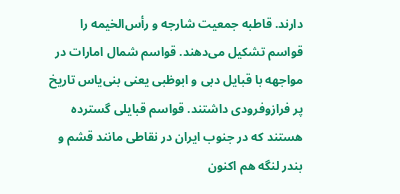دارند. قاطبه جمعیت شارجه و رأس‌الخیمه را قواسم تشکیل می‌دهند. قواسم شمال امارات در مواجهه با قبایل دبی و ابوظبی یعنی بنی‌یاس تاریخ پر فرازوفرودی داشتند. قواسم قبایلی گسترده هستند که در جنوب ایران در نقاطی مانند قشم و بندر لنگه هم اکنون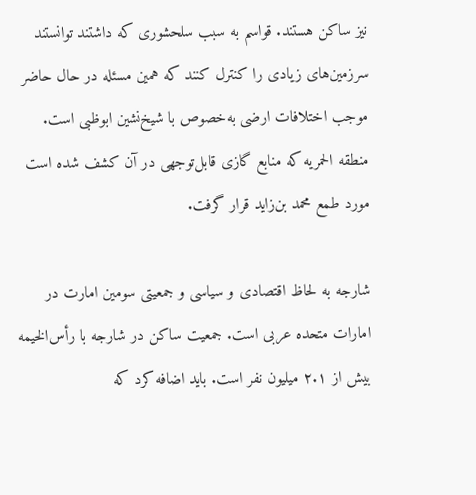نیز ساکن هستند. قواسم به سبب سلحشوری که داشتند توانستند سرزمین‌های زیادی را کنترل کنند که همین مسئله در حال حاضر موجب اختلافات ارضی به‌خصوص با شیخ‌نشین ابوظبی است. منطقه الحمریه که منابع گازی قابل‌توجهی در آن کشف شده است مورد طمع محمد بن‌زاید قرار گرفت.

شارجه به لحاظ اقتصادی و سیاسی و جمعیتی سومین امارت در امارات متحده عربی است. جمعیت ساکن در شارجه با رأس‌الخیمه بیش از ۲.۱ میلیون نفر است. باید اضافه کرد که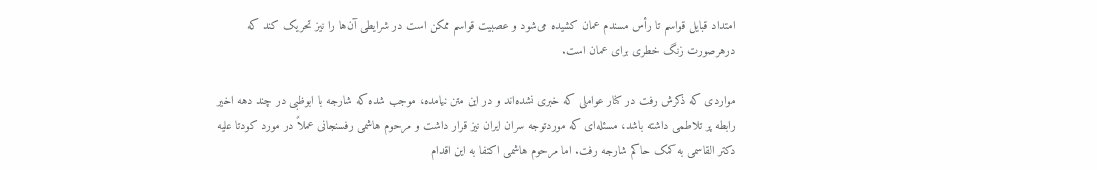امتداد قبایل قواسم تا رأس مسندم عمان کشیده می‌شود و عصبیت قواسم ممکن است در شرایطی آن‌ها را نیز تحریک کند که درهرصورت زنگ خطری برای عمان است.

مواردی که ذکرش رفت در کنار عواملی که خبری نشده‌اند و در این متن نیامده، موجب شده که شارجه با ابوظبی در چند دهه اخیر رابطه پر تلاطمی داشته باشد، مسئله‌ای که موردتوجه سران ایران نیز قرار داشت و مرحوم هاشمی رفسنجانی عملاً در مورد کودتا علیه دکتر القاسمی به کمک حاکم شارجه رفت. اما مرحوم هاشمی اکتفا به این اقدام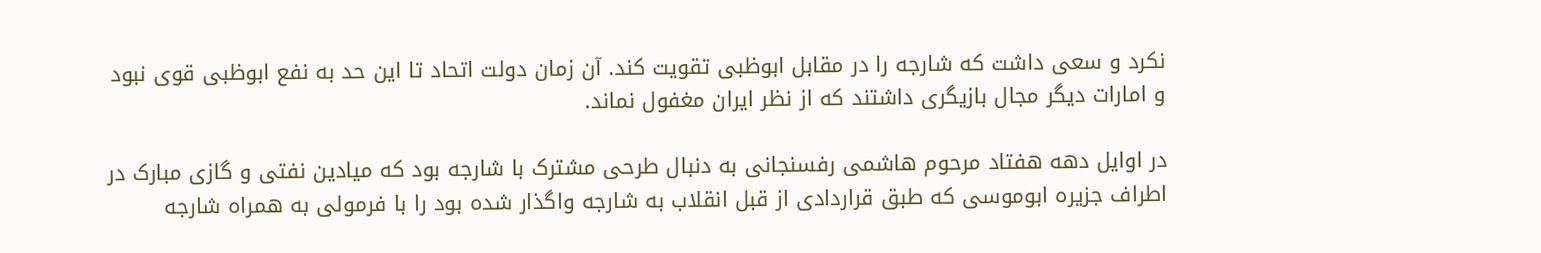نکرد و سعی داشت که شارجه را در مقابل ابوظبی تقویت کند. آن زمان دولت اتحاد تا این حد به نفع ابوظبی قوی نبود و امارات دیگر مجال بازیگری داشتند که از نظر ایران مغفول نماند.

در اوایل دهه هفتاد مرحوم هاشمی رفسنجانی به دنبال طرحی مشترک با شارجه بود که میادین نفتی و گازی مبارک در اطراف جزیره ابوموسی که طبق قراردادی از قبل انقلاب به شارجه واگذار شده بود را با فرمولی به همراه شارجه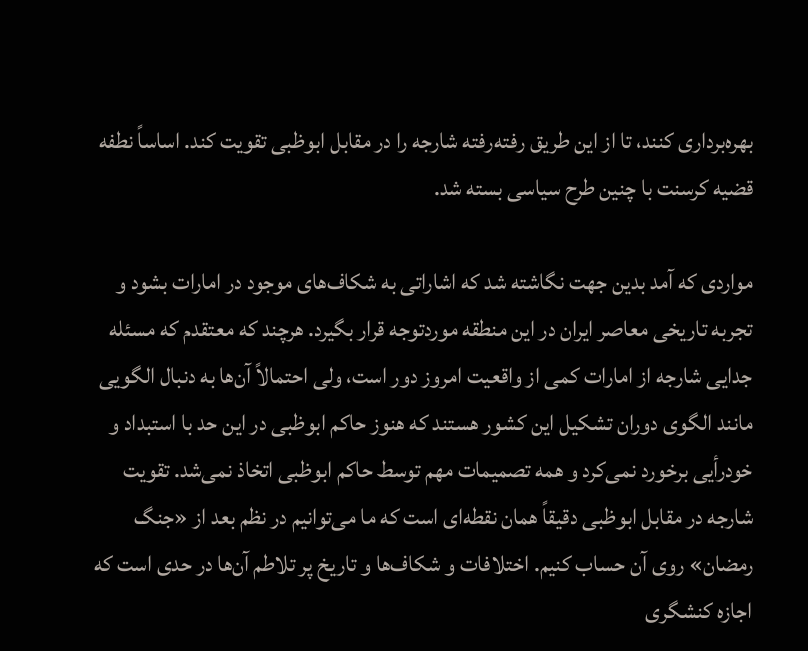بهره‌برداری کنند، تا از این طریق رفته‌رفته شارجه را در مقابل ابوظبی تقویت کند. اساساً نطفه قضیه کرسنت با چنین طرح سیاسی بسته شد.

مواردی که آمد بدین جهت نگاشته شد که اشاراتی به شکاف‌های موجود در امارات بشود و تجربه تاریخی معاصر ایران در این منطقه موردتوجه قرار بگیرد. هرچند که معتقدم که مسئله جدایی شارجه از امارات کمی از واقعیت امروز دور است، ولی احتمالاً آن‌ها به دنبال الگویی مانند الگوی دوران تشکیل این کشور هستند که هنوز حاکم ابوظبی در این حد با استبداد و خودرأیی برخورد نمی‌کرد و همه تصمیمات مهم توسط حاکم ابوظبی اتخاذ نمی‌شد. تقویت شارجه در مقابل ابوظبی دقیقاً همان نقطه‌ای است که ما می‌توانیم در نظم بعد از «جنگ رمضان» روی آن حساب کنیم. اختلافات و شکاف‌ها و تاریخ پر تلاطم آن‌ها در حدی است که اجازه کنشگری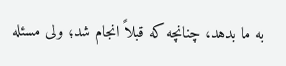به ما بدهد، چنانچه که قبلاً انجام شد؛ ولی مسئله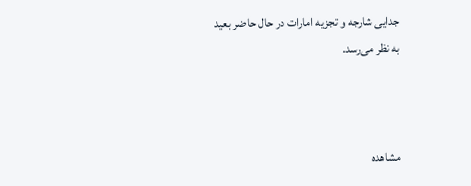جدایی شارجه و تجزیه امارات در حال حاضر بعید به نظر می‌رسد.



مشاهده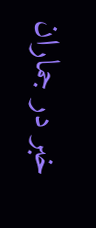خبر در جماران